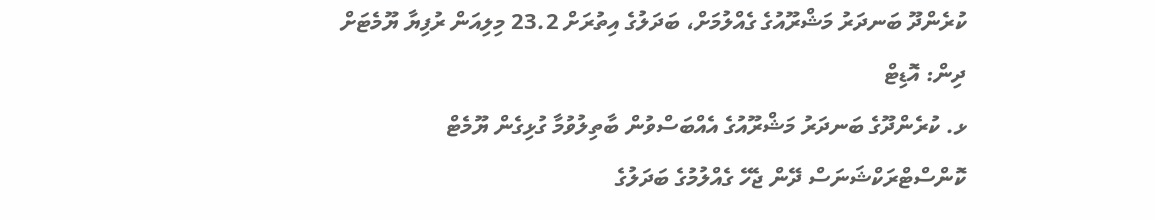ކުރެންދޫ ބަނދަރު މަޝްރޫއުގެ ގެއްލުމަށް، ބަދަލުގެ އިތުރަށް 23.2 މިލިއަން ރުފިޔާ ޔޫމެޓަށް ދިން: އޮޑިޓް
ޅ. ކުރެންދޫގެ ބަނދަރު މަޝްރޫއުގެ އެއްބަސްވުން ބާތިލުވުމާ ގުޅިގެން ޔޫމެޓް ކޮންސްޓްރަކްޝަނަސް ދޭން ޖެހޭ ގެއްލުމުގެ ބަދަލުގެ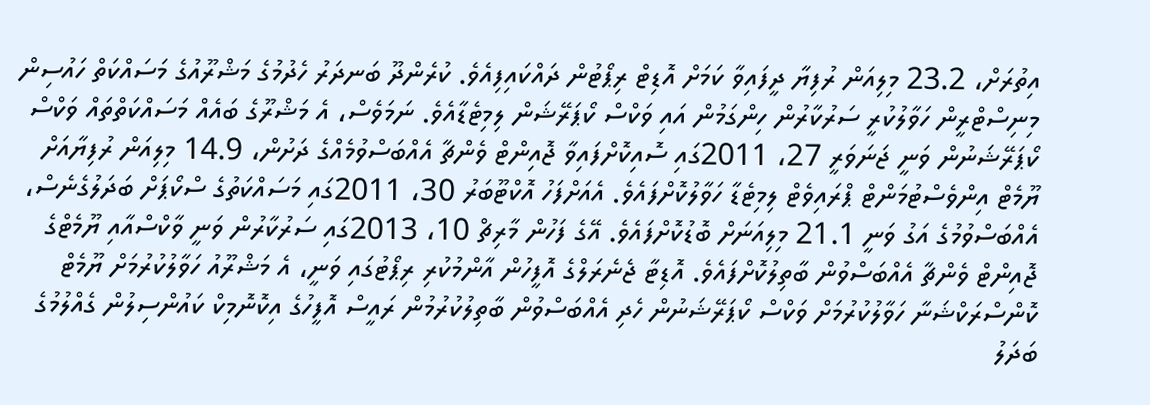އިތުރަށް، 23.2 މިލިއަން ރުފިޔާ ދީފައިވާ ކަމަށް އޮޑިޓް ރިޕޯޓުން ދައްކައިފިއެވެ. ކުރެންދޫ ބަނދަރު ހެދުމުގެ މަޝްރޫއުގެ މަސައްކަތް ހައުސިން މިނިސްޓްރީން ހަވާލުކުރީ ސަރުކާރުން ހިންގަމުން އައި ވަކްސް ކޯޕަރޭޝަން ލިމިޓެޑާއެވެ. ނަމަވެސް، އެ މަޝްރޫގެ ބައެއް މަސައްކަތްތައް ވަކްސް ކޯޕަރޭޝަނުން ވަނީ ޖަނަވަރީ 27، 2011ގައި ސޮއިކޮށްފައިވާ ޖޮއިންޓް ވެންޗާ އެއްބަސްވުމެއްގެ ދަށުން، 14.9 މިލިއަން ރުފިޔާއަށް ޔޫމެޓް އިންވެސްޓުމަންޓް ޕްރައިވެޓް ލިމިޓެޑާ ހަވާލުކޮށްފައެވެ. އެއަށްފަހު އޮކްޓޫބަރު 30، 2011ގައި މަސައްކަތުގެ ސްކޯޕަށް ބަދަލުގެނެސް، އެއްބަސްވުމުގެ އަގު ވަނީ 21.1 މިލިއަނަށް ބޮޑުކޮށްފައެވެ. އޭގެ ފަހުން މާރިޗް 10، 2013ގައި ސަރުކާރުން ވަނީ ވާކްސްއާއި ޔޫމެޓްގެ ޖޮއިންޓް ވެންޗާ އެއްބަސްވުން ބާތިލުކޮށްފައެވެ. އޮޑިޓާ ޖެނެރަލްގެ އޮފީހުން އާންމުކުރި ރިޕޯޓުގައި ވަނީ، އެ މަޝްރޫއު ހަވާލުކުރުމަށް ޔޫމެޓް ކޮންސްރަކްޝަނާ ހަވާލުކުރުމަށް ވަކްސް ކޯޕަރޭޝަނުން ހެދި އެއްބަސްވުން ބާތިލުކުރުމުން ރައީސް އޮފީހުގެ އިކޮނޮމިކް ކައުންސިލުން ގެއްލުމުގެ ބަދަލު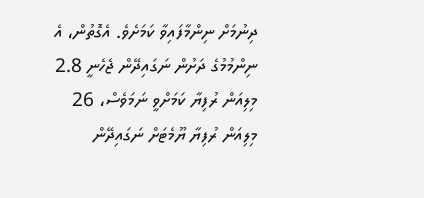ދިނުމަށް ނިންމާފައިވާ ކަމަށެވެ. އެގޮތުން، އެ ނިންމުމުގެ ދަށުން ނަގައިދޭން ޖެހެނީ 2.8 މިލިއަން ރުފިޔާ ކަމަށްވީ ނަމަވެސް، 26 މިލިއަން ރުފިޔާ ޔޫމެޓަށް ނަގައިދޭން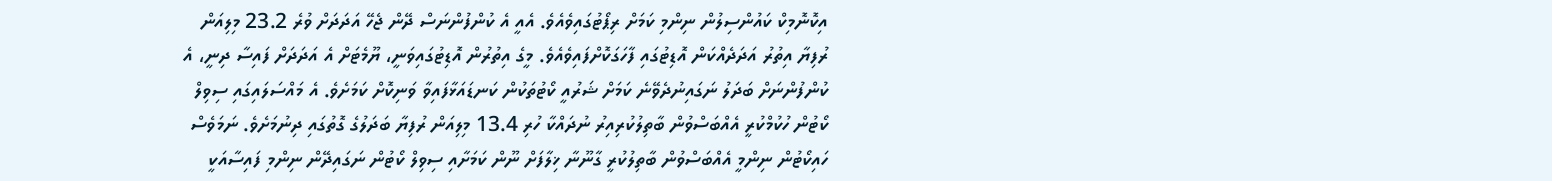އިކޮނޮމިކް ކައުންސިލުން ނިންމި ކަމަށް ރިޕޯޓުގައިވެއެވެ. އެއީ އެ ކުންފުންނަސް ދޭން ޖެހޭ އަދަދަށް ވުރެ 23.2 މިލިއަން ރުފިޔާ އިތުރު އަދަދެއްކަން އޮޑިޓުގައި ފާހަގަކޮށްފައިވެއެވެ. މީގެ އިތުރުން އޮޑިޓުގައިވަނީ، ޔޫމެޓަށް އެ އަދަދަށް ފައިސާ ދިނީ، އެ ކުންފުންނަށް ބަދަލު ނަގައިނުދެވޭނެ ކަމަށް ޝަރުއީ ކޯޓުތަކުން ކަނޑައަޅާފައިވާ ވަނިކޮށް ކަމަށެވެ. އެ މައްސަލައިގައި ސިވިލް ކޯޓުން ހުކުމްކުރީ އެއްބަސްވުން ބާތިލުކުރިއިރު ނުދައްކާ ހުރި 13.4 މިލިއަން ރުފިޔާ ބަދަލުގެ ގޮތުގައި ދިނުމަށެވެ. ނަމަވެސް ހައިކޯޓުން ނިންމީ އެއްބަސްވުން ބާތިލުކުރީ ގާނޫނާ ޚިލާފަށް ނޫން ކަމަށާއި ސިވިލް ކޯޓުން ނަގައިދޭން ނިންމި ފައިސާއަކީ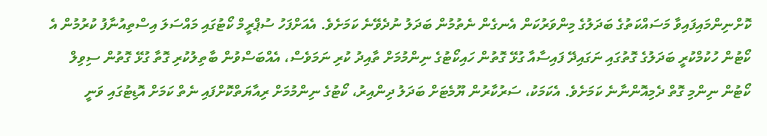ކޮށްނިންމައިފައިވާ މަސައްކަތުގެ ބަދަލުގެ މިންވަރުކަން އެނގެން ނެތުމުން ބަދަލު ނުދެވޭނެ ކަމަށެވެ. އެއަށްފަހު ސުޕްރީމް ކޯޓުގައި މައްސަލަ އިސްތިއުނާފު ކުރުމުން އެ ކޯޓުން ހުކުމްކުރީ ބަދަލުގެ ގޮތުގައި ނަގައިދޭ ފައިސާއާ ގުޅޭ ގޮތުން ހައިކޯޓުގެ ނިންމުމަށް ތާއިދު ކުރި ނަމަވެސް، އެއްބަސްވުން ބާތިލުކުރި ގޮތާ ގުޅޭ ގޮތުން ސިވިލް ކޯޓުން ނިންމި ގޮތް ދެމިއޮންނާނެ ކަމަށެވެ. އެކަމަކު، ސަރުކާރުން ޔޫމެޓަށް ބަދަލު ދިންއިރު، ކޯޓުގެ ނިންމުމަށް ރިއާޔަތްކޮށްފައި ނެތް ކަމަށް އޮޑިޓުގައި ވަނީ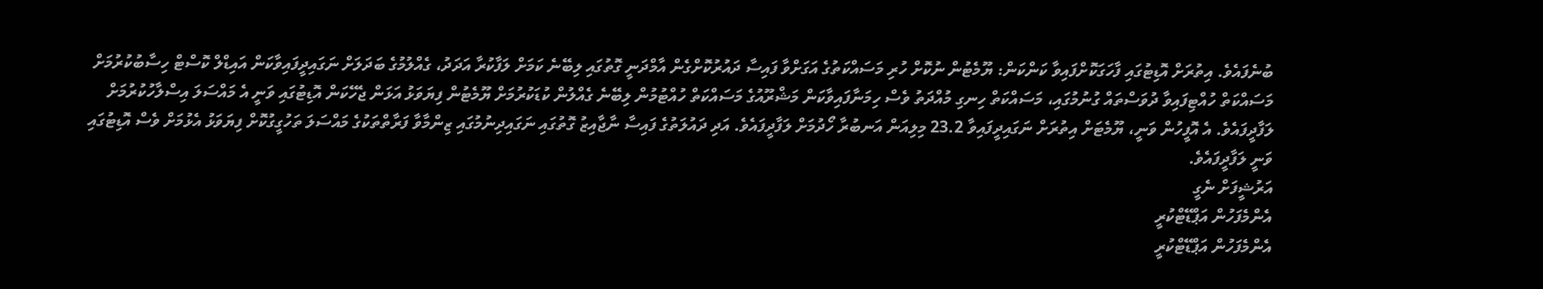ބުނެފައެވެ. އިތުރަށް އޮޑިޓުގައި ފާހަގަކޮށްފައިވާ ކަންކަން: ޔޫމެޓުން ނުކޮށް ހުރި މަސައްކަތުގެ އަގަށްވާ ފައިސާ ދައުރުކޮށްގެން އާމްދަނީ ގޮތުގައި ލިބޭނެ ކަމަށް ލަފާކުރާ އަދަދު، ގެއްލުމުގެ ބަދަލަށް ނަގައިދީފައިވާކަން އައިޑްލް ކޮސްޓް ހިސާބުކުރުމަށް މަސައްކަތް ހުއްޓިފައިވާ ދުވަސްތައް ގުނުމުގައި، މަސައްކަތް ހިނގި މުއްދަތު ވެސް ހިމަނާފައިވާކަން މަޝްރޫއުގެ މަސައްކަތް ހުއްޓުމުން ލިބޭނެ ގެއްލުން ކުޑަކުރުމަށް ޔޫމެޓުން ފިޔަވަޅު އަޅަން ޖެހޭކަން އޮޑިޓުގައި ވަނީ އެ މައްސަލަ އިސްލާހުކުރުމަށް ލަފާދީފައެވެ. އެ އޮފީހުން ވަނީ، ޔޫމެޓަށް އިތުރަށް ނަގައިދީފައިވާ 23.2 މިލިއަން އަނބުރާ ހޯދުމަށް ލަފާދީފައެވެ. އަދި ދައުލަތުގެ ފައިސާ ނާޖާއިޒު ގޮތުގައި ނަގައިދިނުމުގައި ޒިންމާވާ ފަރާތްތަކުގެ މައްސަލަ ތަހުގީގުކޮށް ފިޔަވަޅު އެޅުމަށް ވެސް އޮޑިޓުގައި ވަނީ ލަފާދީފައެވެ.
އަރުޝީފަށް ނެގީ
އެންމެފަހުން އަޕްޑޭޓްކުރީ
އެންމެފަހުން އަޕްޑޭޓްކުރީ